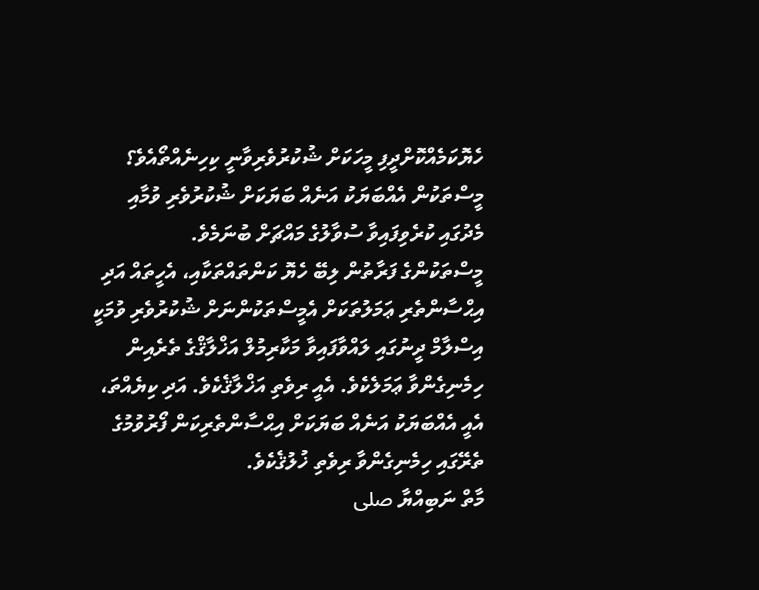ހެޔޮކަމެއްކޮށްދީފި މީހަކަށް ޝުކުރުވެރިވާނީ ކިހިނެއްތޯއެވެ؟
މީސްތަކުން އެއްބަޔަކު އަނެއް ބަޔަކަށް ޝުކުރުވެރި ވުމާއި މެދުގައި ކުރެވިފައިވާ ސުވާލުގެ މައްޗަށް ބުނަމެވެ.
މީސްތަކުންގެ ފަރާތުން ލިބޭ ހެޔޮ ކަންތައްތަކާއި، އެހީތައް އަދި އިޙްސާންތެރި ޢަމަލުތަކަށް އެމީސްތަކުންނަށް ޝުކުރުވެރި ވުމަކީ އިސްލާމް ދީނުގައި ލައްވާފައިވާ މަކާރިމުލް އަޚްލާޤްގެ ތެރެއިން ހިމެނިގެންވާ ޢަމަލެކެވެ. އެއީ ރިވެތި އަޚްލާޤެކެވެ. އަދި ކިޔެއްތަ، އެއީ އެއްބަޔަކު އަނެއް ބަޔަކަށް އިޙްސާންތެރިކަން ފޯރުވުމުގެ ތެރޭގައި ހިމެނިގެންވާ ރިވެތި ޚުލުޤެކެވެ.
މާތް ނަބިއްޔާ صلى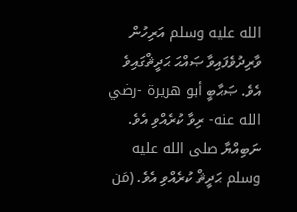الله عليه وسلم އަރިހުން ވާރިދުވެފައިވާ ޞައްޙަ ޙަދީޘްގައިވެ އެވެ. ޞަޙާބީ أبو هريرة -رضي الله عنه- ރިވާ ކުރެއްވި އެވެ. ނަބިއްޔާ صلى الله عليه وسلم ޙަދީޘް ކުރެއްވި އެވެ. (مَن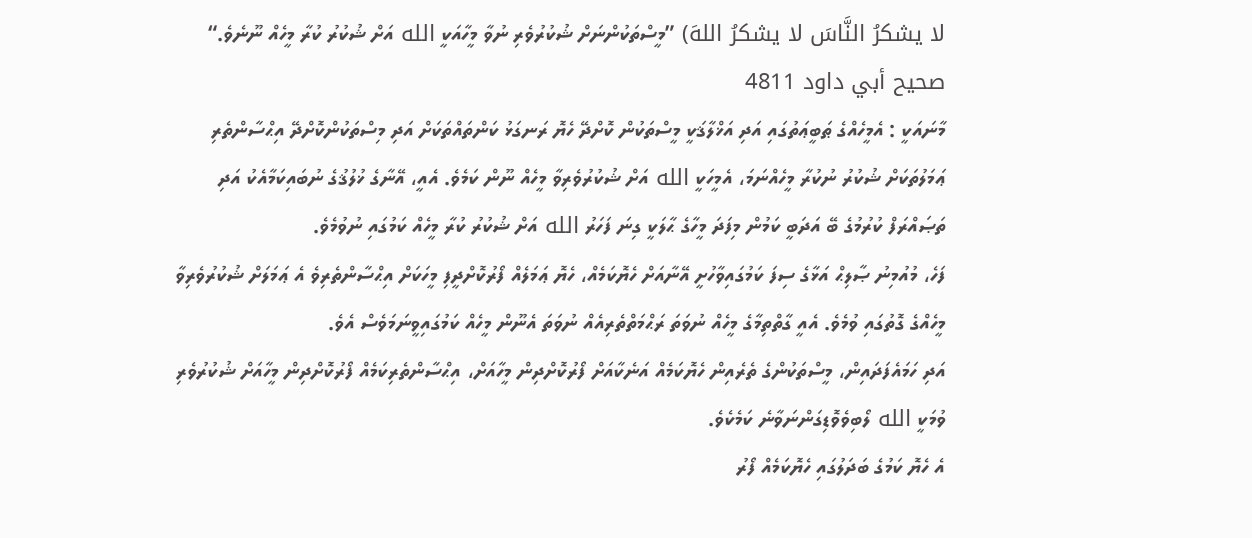لا يشكرُ النَّاسَ لا يشكرُ اللهَ) ”މީސްތަކުންނަށް ޝުކުރުވެރި ނުވާ މީހާއަކީ الله އަށް ޝުކުރު ކުރާ މީހެއް ނޫނެވެ.“ صحيح أبي داود 4811
މާނައަކީ : އެމީހެއްގެ ޠަބީޢަތުގައި އަދި އަޚްލާޤަކީ މީސްތަކުން ކޮށްދޭ ހެޔޮ ރަނގަޅު ކަންތައްތަކަށް އަދި މިސްތަކުންކޮށްދޭ އިޙްސާންތެރި ޢަމަލުތަކަށް ޝުކުރު ނުކުރާ މީހެއްނަމަ، އެމީހަކީ الله އަށް ޝުކުރުވެރިވާ މީހެއް ނޫން ކަމެވެ. އެއީ، އޭނާގެ ޚުލުޤުގެ ނުބައިކަމާއެކު އަދި ތަޞައްރަފް ކުރުމުގެ ބޭ އަދަބީ ކަމުން މިފަދަ މީހާގެ ޙާލަކީ ގިނަ ފަހަރު الله އަށް ޝުކުރު ކުރާ މީހެއް ކަމުގައި ނުވުމެވެ.
ފަހެ، މުއުމިނު ޞާލިޙް އަޅާގެ ސިފަ ކަމުގައިވާހުށީ އޭނާއަށް ހެޔޮކަމެއް، ހެޔޮ ޢަމަލެއް ފޯރުކޮށްދީފި މީހަކަށް އިޙްސާންތެރިވެ އެ ޢަމަލަށް ޝުކުރުވެރިވާ މީހެއްގެ ގޮތުގައި ވުމެވެ. އެއީ ގާތްތިމާގެ މީހެއް ނުވަތަ ރަޙްމަތްތެރިއެއް ނުވަތަ އެނޫން މީހެއް ކަމުގައިވީނަމަވެސް އެވެ.
އަދި ހަމައެފަދައިން، މީސްތަކުންގެ ތެރެއިން ހެޔޮކަމެއް އަނެކާއަށް ފޯރުކޮށްދިން މީހާއަށް، އިޙްސާންތެރިކަމެއް ފޯރުކޮށްދިން މީހާއަށް ޝުކުރުވެރި ވުމަކީ الله ލޯބިވެވޮޑިގަންނަވާނެ ކަމެކެވެ.
އެ ހެޔޮ ކަމުގެ ބަދަލުގައި ހެޔޮކަމެއް ފޯރު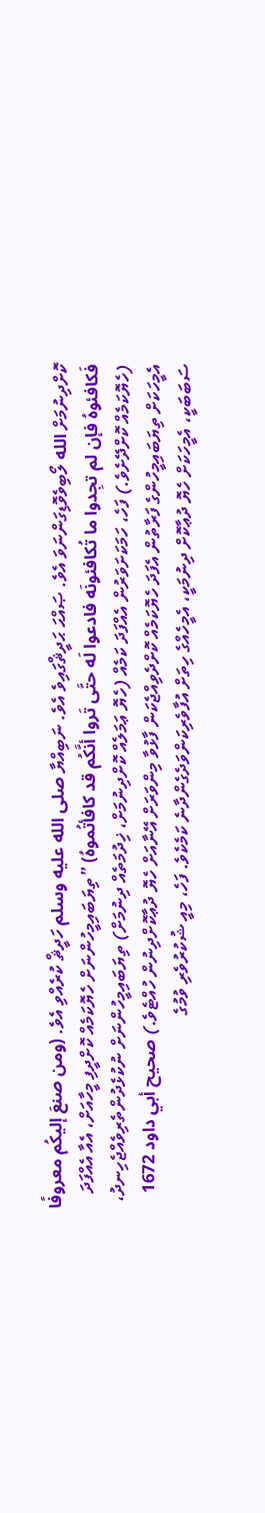ކޮށްދިނުމަށް الله ލޯބިވެވޮޑިގަންނަވަ އެވެ. ޞައްޙަ ޙަދީޘްގައިވެ އެވެ. ނަބިއްޔާ صلى الله عليه وسلم ހަދީޘް ކުރެއްވި އެވެ. (ومن صنعَ إليكُم معروفًا فَكافئوهُ فإن لم تجِدوا ما تُكافئونَه فادعوا لَه حتَّى تَروا أنَّكُم قد كافأتُموهُ) ”ތިޔަބައިމީހުންނަށް ހެޔޮކަމެއް ކޮށްދީފި މީހާއަށް، އެއާ އެއްފަދަ (ހެޔޮކަމެއް ކޮށްދޭށެވެ.) ފަހެ، ހަމަކަށަވަރުން އެއްފަދަ ކަމެއް (ހެޔޮ ޢަމަލެއް ކޮށްދިނުމަށް، ޚިދުމަތެއް ދިނުމަށް) ތިޔަބައިމީހުންނަށް ނުކުޅެދުންތެރިވެއްޖެހިނދު، އެމީހަކަށް ތިޔަބައިމީހުންގެ ފަރާތުން އެފަދަ ހެޔޮކަމެއް ކޮށްދެވިއްޖެކަން ފާޅުވާ މިންވަރަށް އޭނާއަށް ހެޔޮ ދުޢާކޮށްދިނުން ހުއްޓެވެ.) صحيح أبي داود 1672
ސަބަބަކީ، އެމީހަކަށް ހެޔޮ ދުޢާކޮށް ދިނުމަކީ، އެމީހެއްގެ ހިތަށް އުފާވެރިކަންވަދެގެންދާނެ ކަމެކެވެ. ފަހެ، މިއީ ޝުކުރުވެރި ވުމުގެ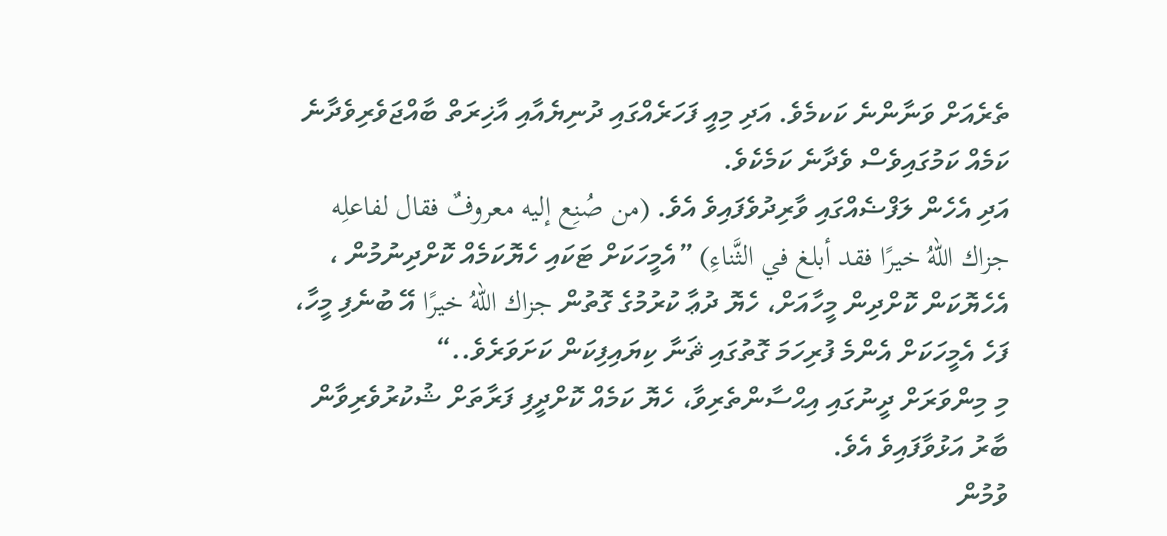ތެރެއަށް ވަނާންނެ ކަކމެވެ. އަދި މިއީ ފަހަރެއްގައި ދުނިޔެއާއި އާޚިރަތް ބާއްޖަވެރިވެދާނެ ކަމެއް ކަމުގައިވެސް ވެދާނެ ކަމެކެވެ.
އަދި އެހެން ލަފްޟެއްގައި ވާރިދުވެފައިވެ އެވެ. (من صُنِع إليه معروفٌ فقال لفاعلِه جزاك اللهُ خيرًا فقد أبلغ في الثَّناءِ) ”އެމީހަކަށް ޓަކައި ހެޔޮކަމެއް ކޮށްދިނުމުން ، އެހެޔޮކަން ކޮށްދިން މީހާއަށް، ހެޔޮ ދުޢާ ކުރުމުގެ ގޮތުން جزاك اللهُ خيرًا އޭ ބުނެފި މީހާ، ފަހެ އެމީހަކަށް އެންމެ ފުރިހަމަ ގޮތުގައި ޘަނާ ކިޔައިފިކަން ކަށަވަރެވެ..“
މި މިންވަރަށް ދީނުގައި އިޙްސާންތެރިވާ، ހެޔޮ ކަމެއް ކޮށްދީފި ފަރާތަށް ޝުކުރުވެރިވާން ބާރު އަޅުވާފައިވެ އެވެ.
ވުމުން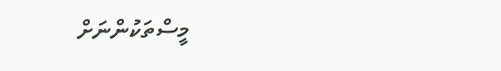މީސްތަކުންނަށް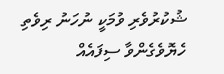ޝުކުރުވެރި ވުމަކީ ނުހަނު ރިވެތި ހެޔޮވެގެންވާ ސިފައެއް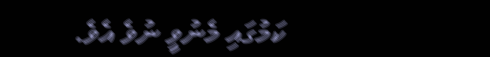ކަމުގައި މެނުވީ ނުވެ އެވެ.